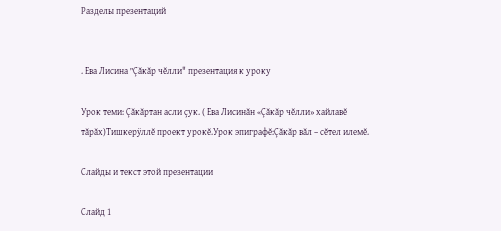Разделы презентаций


. Ева Лисина "Çăкăр чĕлли" презентация к уроку

Урок теми: Çăкăртан асли çук. ( Ева Лисинăн «Çăкăр чĕлли» хайлавĕ тăрăх)Тишкерÿллĕ проект урокĕ.Урок эпиграфĕ:Çăкăр вăл – сĕтел илемĕ.

Слайды и текст этой презентации

Слайд 1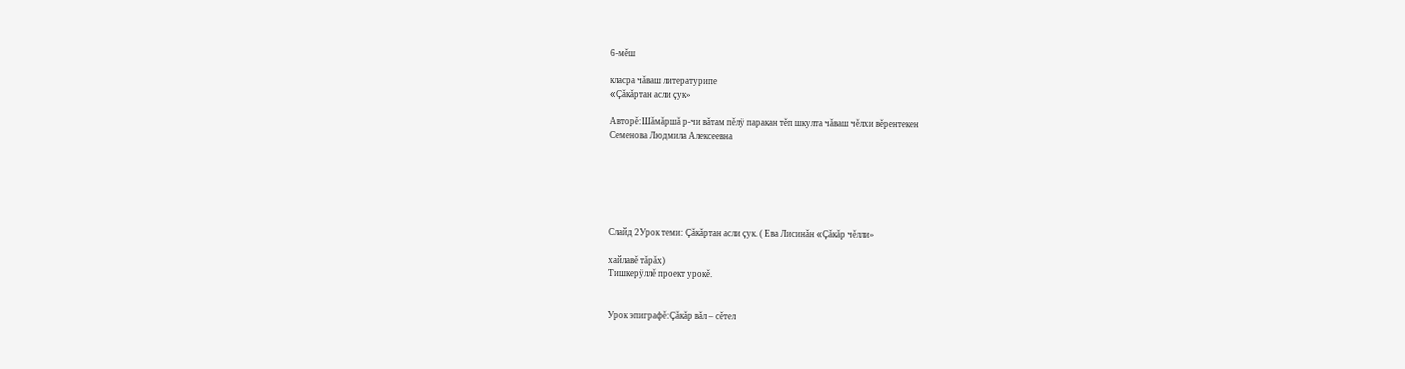6-мĕш

класра чăваш литературипе
«Çăкăртан асли çук»

Авторĕ:Шăмăршă р-чи вăтам пĕлÿ паракан тĕп шкулта чăваш чĕлхи вĕрентекен
Семенова Людмила Алексеевна






Слайд 2Урок теми: Çăкăртан асли çук. ( Ева Лисинăн «Çăкăр чĕлли»

хайлавĕ тăрăх)
Тишкерÿллĕ проект урокĕ.


Урок эпиграфĕ:Çăкăр вăл – сĕтел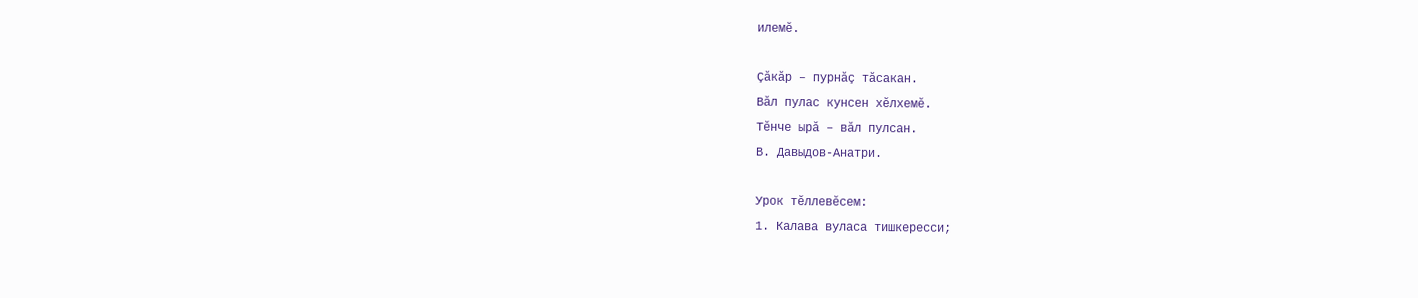илемĕ.

Çăкăр – пурнăç тăсакан.
Вăл пулас кунсен хĕлхемĕ.
Тĕнче ырă – вăл пулсан.
В. Давыдов-Анатри.

Урок тĕллевĕсем:
1. Калава вуласа тишкересси;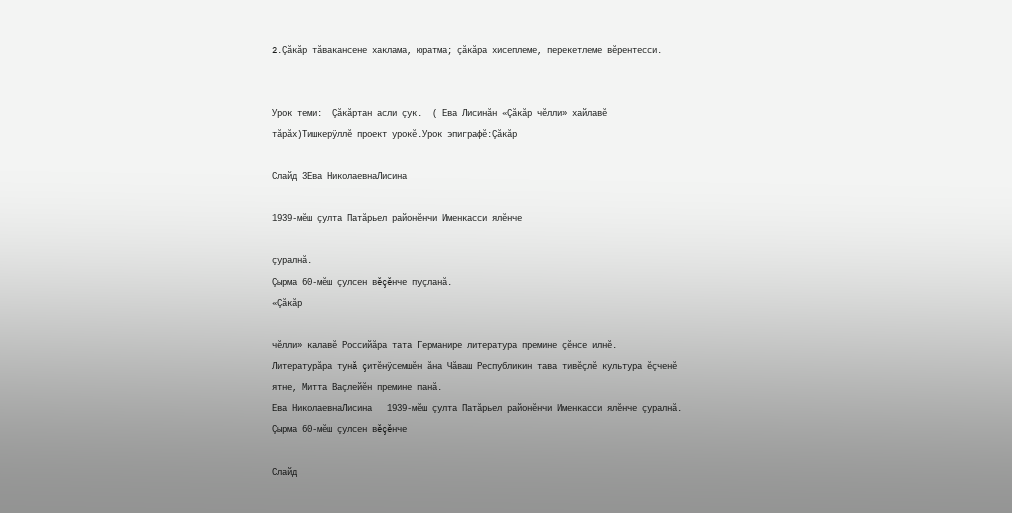2.Çăкăр тăвакансене хаклама, юратма; çăкăра хисеплеме, перекетлеме вĕрентесси.


Урок теми:  Çăкăртан асли çук.  ( Ева Лисинăн «Çăкăр чĕлли» хайлавĕ тăрăх)Тишкерÿллĕ проект урокĕ.Урок эпиграфĕ:Çăкăр

Слайд 3Ева НиколаевнаЛисина

1939-мĕш çулта Патăрьел районĕнчи Именкасси ялĕнче

çуралнă.
Çырма 60-мĕш çулсен вĕçĕнче пуçланă.
«Çăкăр

чĕлли» калавĕ Российăра тата Германире литература премине çĕнсе илнĕ.
Литературăра тунă çитĕнÿсемшĕн ăна Чăваш Республикин тава тивĕçлĕ культура ĕçченĕ ятне, Митта Ваçлейĕн премине панă.
Ева НиколаевнаЛисина   1939-мĕш çулта Патăрьел районĕнчи Именкасси ялĕнче çуралнă.   Çырма 60-мĕш çулсен вĕçĕнче

Слайд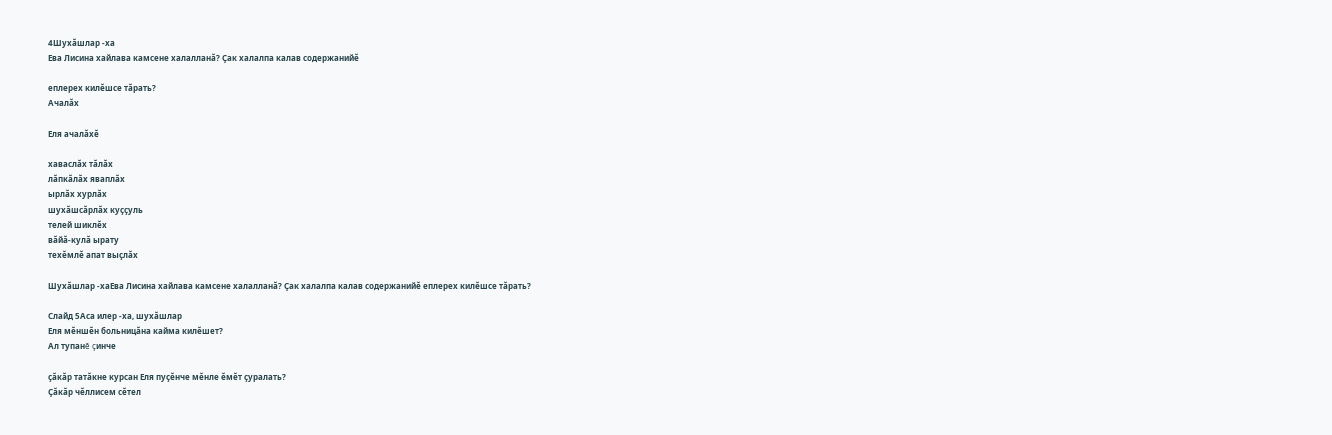4Шухăшлар -ха
Ева Лисина хайлава камсене халалланă? Çак халалпа калав содержанийĕ

еплерех килĕшсе тăрать?
Ачалăх

Еля ачалăхĕ

хаваслăх тăлăх
лăпкăлăх яваплăх
ырлăх хурлăх
шухăшсăрлăх куççуль
телей шиклĕх
вăйă-кулă ырату
техĕмлĕ апат выçлăх

Шухăшлар -хаЕва Лисина хайлава камсене халалланă? Çак халалпа калав содержанийĕ еплерех килĕшсе тăрать?

Слайд 5Аса илер -ха, шухăшлар
Еля мĕншĕн больницăна кайма килĕшет?
Ал тупанĕ çинче

çăкăр татăкне курсан Еля пуçĕнче мĕнле ĕмĕт çуралать?
Çăкăр чĕллисем сĕтел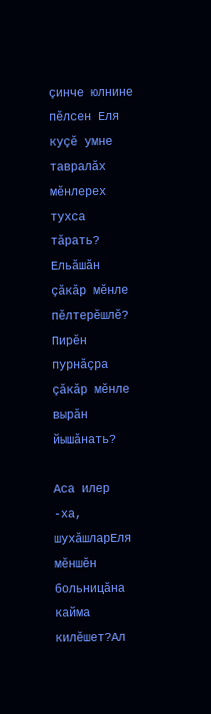çинче юлнине пĕлсен Еля куçĕ умне тавралăх мĕнлерех тухса тăрать?
Ельăшăн çăкăр мĕнле пĕлтерĕшлĕ?
Пирĕн пурнăçра çăкăр мĕнле вырăн йышăнать?

Аса илер -ха, шухăшларЕля мĕншĕн больницăна кайма килĕшет?Ал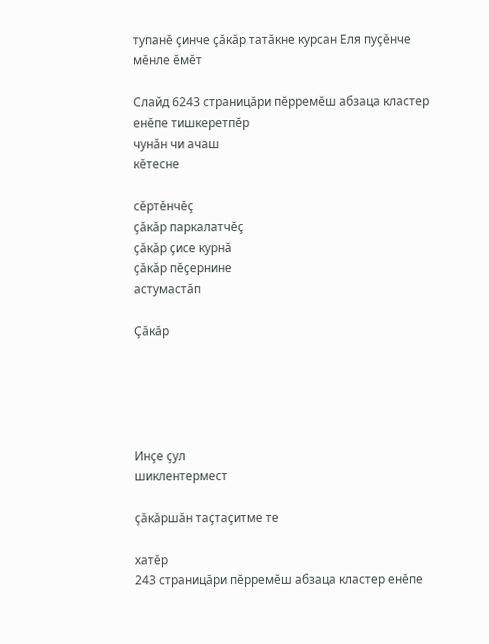тупанĕ çинче çăкăр татăкне курсан Еля пуçĕнче мĕнле ĕмĕт

Слайд 6243 страницăри пĕрремĕш абзаца кластер енĕпе тишкеретпĕр
чунăн чи ачаш
кĕтесне

сĕртĕнчĕç
çăкăр паркалатчĕç
çăкăр çисе курнă
çăкăр пĕçернине
астумастăп

Çăкăр





Инçе çул
шиклентермест

çăкăршăн таçтаçитме те

хатĕр
243 страницăри пĕрремĕш абзаца кластер енĕпе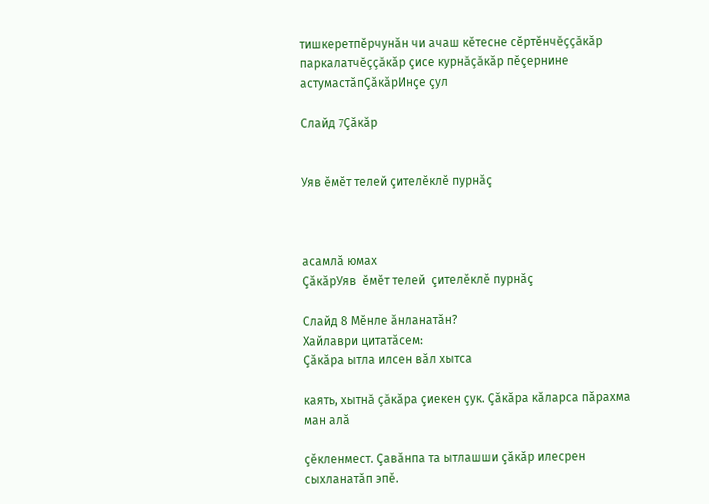тишкеретпĕрчунăн чи ачаш кĕтесне сĕртĕнчĕççăкăр паркалатчĕççăкăр çисе курнăçăкăр пĕçернине астумастăпÇăкăрИнçе çул

Слайд 7Çăкăр


Уяв ĕмĕт телей çителĕклĕ пурнăç



асамлă юмах
ÇăкăрУяв  ĕмĕт телей  çителĕклĕ пурнăç

Слайд 8 Мĕнле ăнланатăн?
Хайлаври цитатăсем:
Çăкăра ытла илсен вăл хытса

каять, хытнă çăкăра çиекен çук. Çăкăра кăларса пăрахма ман алă

çĕкленмест. Çавăнпа та ытлашши çăкăр илесрен сыхланатăп эпĕ.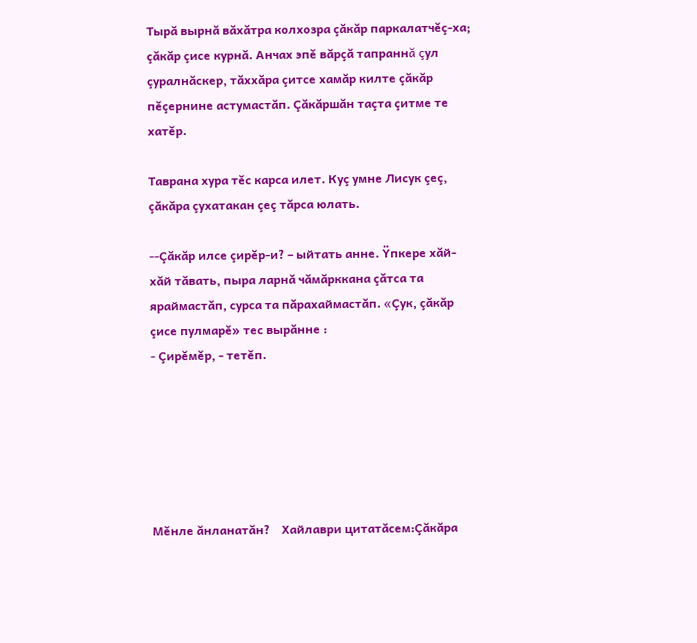Тырă вырнă вăхăтра колхозра çăкăр паркалатчĕç-ха; çăкăр çисе курнă. Анчах эпĕ вăрçă тапраннă çул çуралнăскер, тăххăра çитсе хамăр килте çăкăр пĕçернине астумастăп. Çăкăршăн таçта çитме те хатĕр.

Таврана хура тĕс карса илет. Куç умне Лисук çеç, çăкăра çухатакан çеç тăрса юлать.

--Çăкăр илсе çирĕр-и? – ыйтать анне. Ÿпкере хăй-хăй тăвать, пыра ларнă чăмăрккана çăтса та яраймастăп, сурса та пăрахаймастăп. «Çук, çăкăр çисе пулмарĕ» тес вырăнне :
- Çирĕмĕр, - тетĕп.






Мĕнле ăнланатăн?    Хайлаври цитатăсем:Çăкăра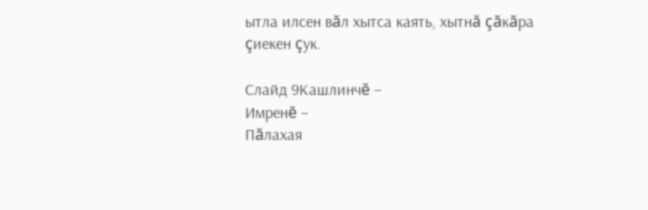ытла илсен вăл хытса каять, хытнă çăкăра çиекен çук.

Слайд 9Кашлинчĕ –
Имренĕ –
Пăлахая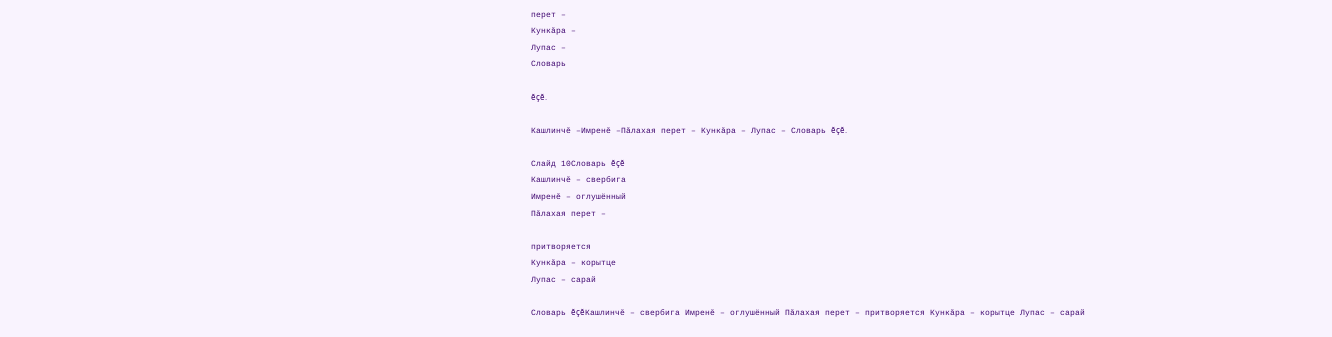перет –
Кункăра –
Лупас –
Словарь

ĕçĕ.

Кашлинчĕ –Имренĕ –Пăлахая перет – Кункăра – Лупас – Словарь ĕçĕ.

Слайд 10Словарь ĕçĕ
Кашлинчĕ – свербига
Имренĕ – оглушённый
Пăлахая перет –

притворяется
Кункăра – корытце
Лупас – сарай

Словарь ĕçĕКашлинчĕ – свербига Имренĕ – оглушённый Пăлахая перет – притворяется Кункăра – корытце Лупас – сарай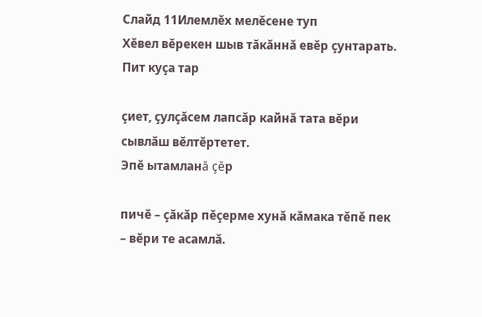Слайд 11Илемлĕх мелĕсене туп
Хĕвел вĕрекен шыв тăкăннă евĕр çунтарать.
Пит куçа тар

çиет, çулçăсем лапсăр кайнă тата вĕри сывлăш вĕлтĕртетет.
Эпĕ ытамланă çĕр

пичĕ – çăкăр пĕçерме хунă кăмака тĕпĕ пек – вĕри те асамлă.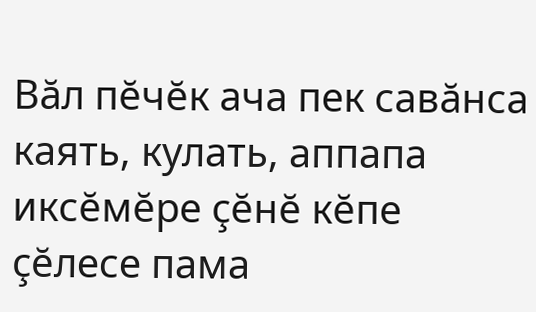Вăл пĕчĕк ача пек савăнса каять, кулать, аппапа иксĕмĕре çĕнĕ кĕпе çĕлесе пама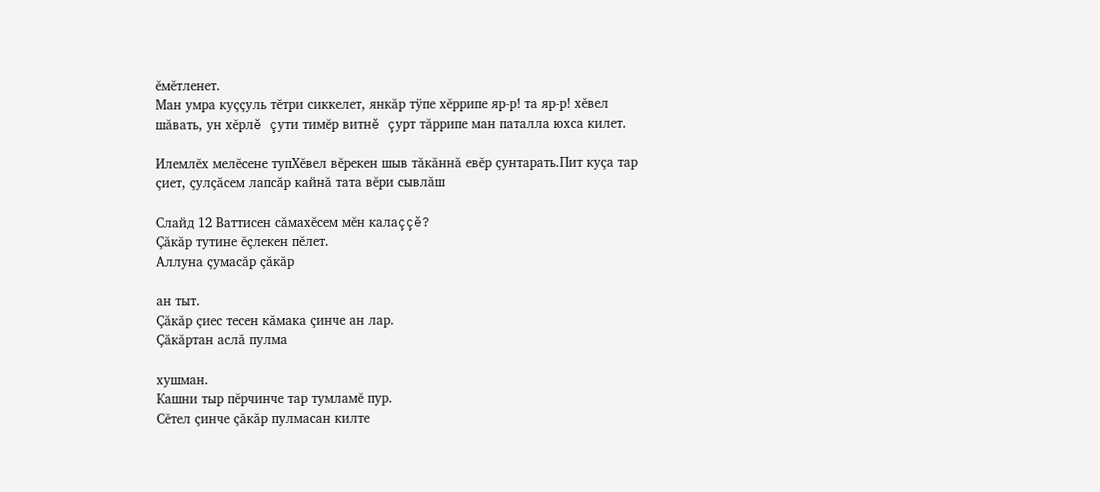ĕмĕтленет.
Ман умра куççуль тĕтри сиккелет, янкăр тÿпе хĕррипе яр-р! та яр-р! хĕвел шăвать, ун хĕрлĕ çути тимĕр витнĕ çурт тăррипе ман паталла юхса килет.

Илемлĕх мелĕсене тупХĕвел вĕрекен шыв тăкăннă евĕр çунтарать.Пит куçа тар çиет, çулçăсем лапсăр кайнă тата вĕри сывлăш

Слайд 12 Ваттисен сăмахĕсем мĕн калаççĕ?
Çăкăр тутине ĕçлекен пĕлет.
Аллуна çумасăр çăкăр

ан тыт.
Çăкăр çиес тесен кăмака çинче ан лар.
Çăкăртан аслă пулма

хушман.
Кашни тыр пĕрчинче тар тумламĕ пур.
Сĕтел çинче çăкăр пулмасан килте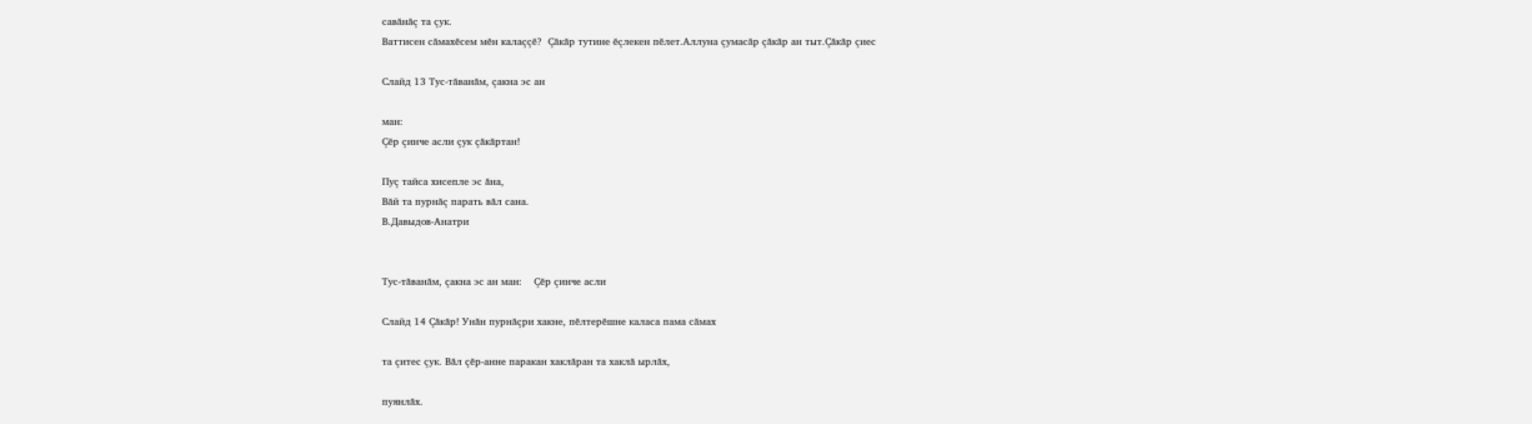савăнăç та çук.
Ваттисен сăмахĕсем мĕн калаççĕ?  Çăкăр тутине ĕçлекен пĕлет.Аллуна çумасăр çăкăр ан тыт.Çăкăр çиес

Слайд 13 Тус-тăванăм, çакна эс ан

ман:
Çĕр çинче асли çук çăкăртан!

Пуç тайса хисепле эс ăна,
Вăй та пурнăç парать вăл сана.
В.Давыдов-Анатри


Тус-тăванăм, çакна эс ан ман:    Çĕр çинче асли

Слайд 14 Çăкăр! Унăн пурнăçри хакне, пĕлтерĕшне каласа пама сăмах

та çитес çук. Вăл çĕр-анне паракан хаклăран та хаклă ырлăх,

пуянлăх.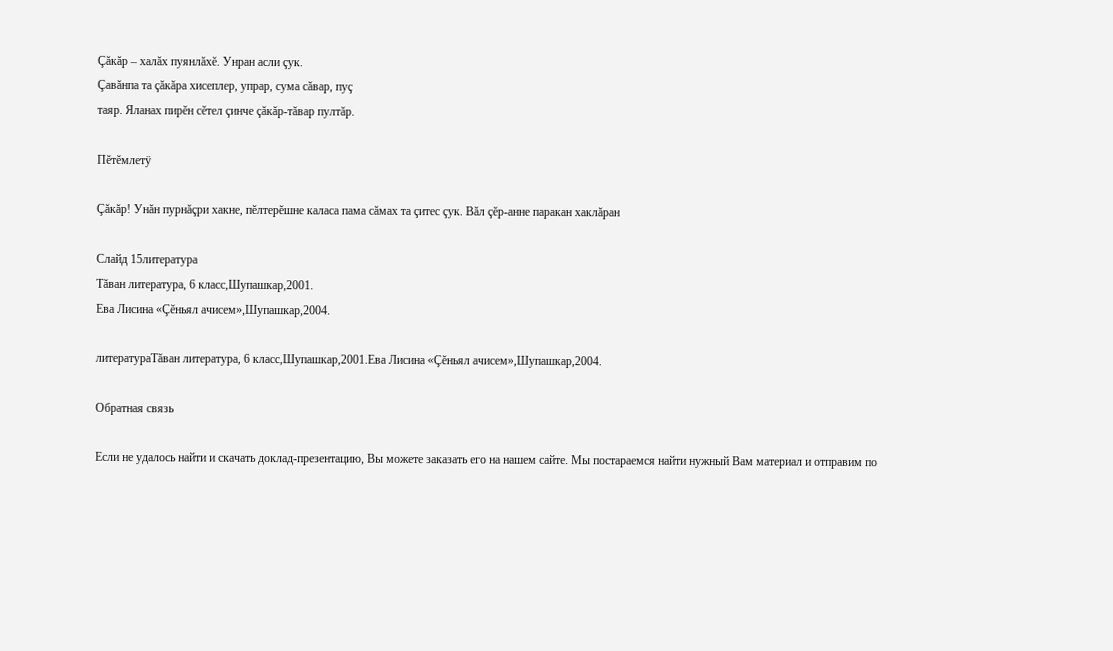Çăкăр – халăх пуянлăхĕ. Унран асли çук.
Çавăнпа та çăкăра хисеплер, упрар, сума сăвар, пуç
таяр. Яланах пирĕн сĕтел çинче çăкăр-тăвар пултăр.

Пĕтĕмлетÿ

Çăкăр! Унăн пурнăçри хакне, пĕлтерĕшне каласа пама сăмах та çитес çук. Вăл çĕр-анне паракан хаклăран

Слайд 15литература
Тăван литература, 6 класс,Шупашкар,2001.
Ева Лисина «Çĕньял ачисем»,Шупашкар,2004.

литератураТăван литература, 6 класс,Шупашкар,2001.Ева Лисина «Çĕньял ачисем»,Шупашкар,2004.

Обратная связь

Если не удалось найти и скачать доклад-презентацию, Вы можете заказать его на нашем сайте. Мы постараемся найти нужный Вам материал и отправим по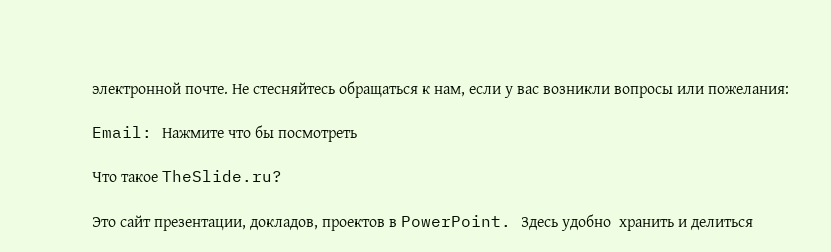электронной почте. Не стесняйтесь обращаться к нам, если у вас возникли вопросы или пожелания:

Email: Нажмите что бы посмотреть

Что такое TheSlide.ru?

Это сайт презентации, докладов, проектов в PowerPoint. Здесь удобно  хранить и делиться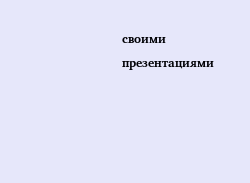своими презентациями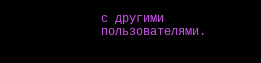с другими пользователями.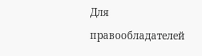Для правообладателей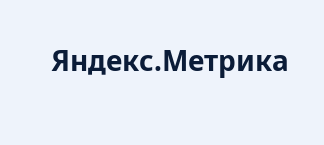Яндекс.Метрика